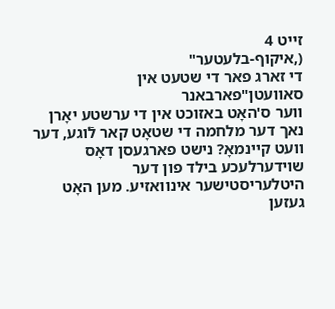זייט 4
(,איקוף-בלעטער"
די זארג פאר די שטעט אין סאוועטן"פארבאנר
ווער ס'האָט באזוכט אין די ערשטע יאָרן נאך דער מלחמה די שטאָט קאר לֿוגע, דער וועט קיינמאָ? נישט פארגעסן דאָס שוידערלעכע בילד פון דער היטלעריסטישער אינוואזיע. מען האָט געזען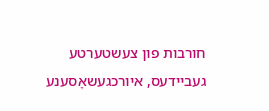חורבות פון צעשטערטע געביידעס, איורכגעשאָסענע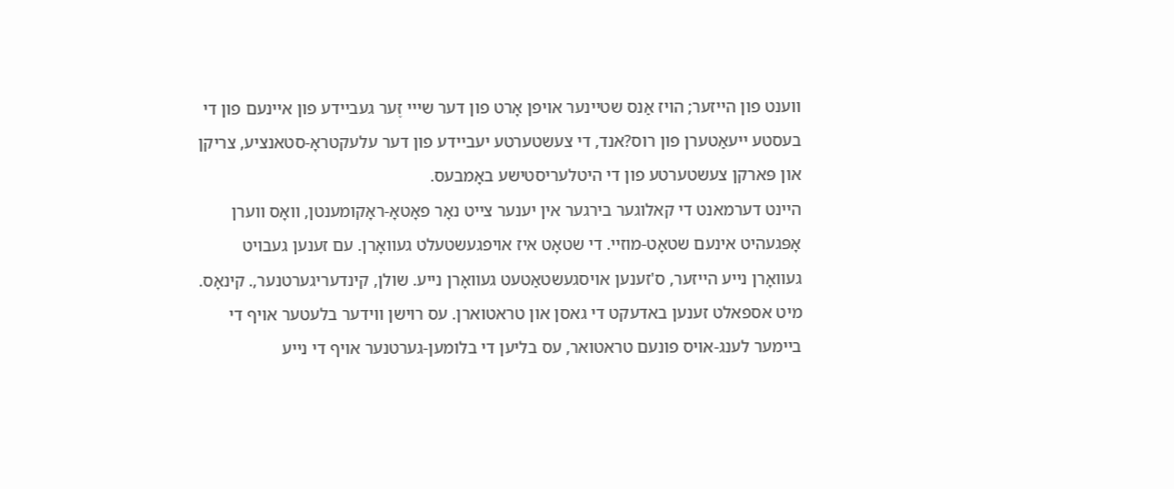ווענט פון הייזער; הויז אַנס שטיינער אויפן אָרט פון דער שייי זֶער געביידע פון איינעם פון די בעסטע ײעאַטערן פון רוס?אנד, די צעשטערטע יעביידע פון דער עלעקטראָ-סטאנציע, צריקן און פּארקן צעשטערטע פון די היטלעריסטישע באָמבעס.
היינט דערמאנט די קאלוגער בירגער אין יענער צייט נאָר פאָטאָ-ראָקומענטן, וואָס ווערן אָפּגעהיט אינעם שטאָט-מוזיי. די שטאָט איז אויפגעשטעלט געוואָרן. עם זענען געבויט געוואָרן נייע הייזער, ס'זענען אױסגעשטאַטעט געװאָרן נייע. שולן, קינדעריגערטנער,. קינאָס. מיט אספאלט זענען באדעקט די גאסן און טראטוארן. עס רוישן ווידער בלעטער אויף די ביימער לענג-אויס פונעם טראטואר, עס בליען די בלומען-גערטנער אויף די נייע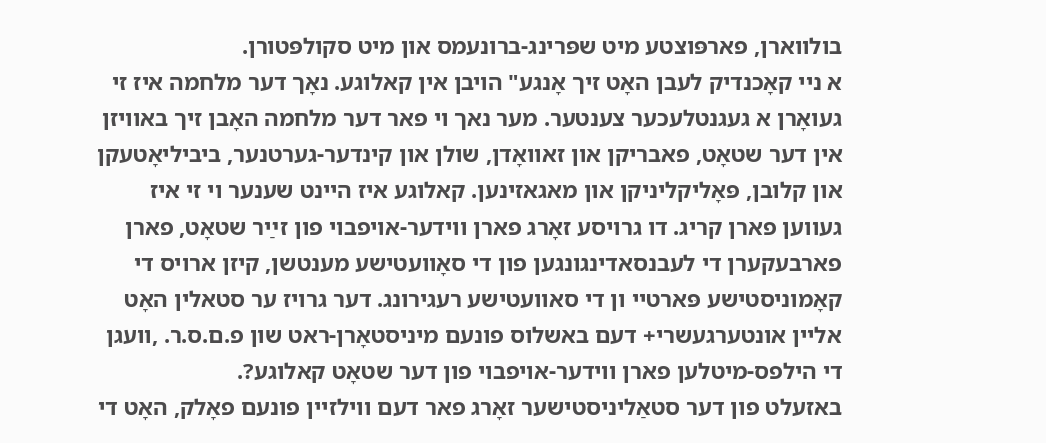בולווארן, פארפּוצטע מיט שפּרינג-ברונעמס און מיט סקולפּטורן.
א ניי קאָכנדיק לעבן האָט זיך אָנגע" הויבן אין קאלוגע. נאָך דער מלחמה איז זי געואָרן א געגנטלעכער צענטער. מער נאך וי פאר דער מלחמה האָבן זיך באוויזן אין דער שטאָט, פאבריקן און זאוואָדן, שולן און קינדער-גערטנער, ביביליאָטעקן און קלובן, פּאָליקליניקן און מאגאזינען. קאלוגע איז היינט שענער וי זי איז געווען פארן קריג. דו גרויסע זאָרג פארן ווידער-אויפבוי פון זײַר שטאָט, פארן פארבעקערן די לעבנסאדינגונגען פון די סאָוועטישע מענטשן, קיזן ארויס די קאָמוניסטישע פּארטיי ון די סאוועטישע רעגירונג. דער גרויז ער סטאלין האָט אליין אונטערגעשרי+ דעם באשלוס פונעם מיניסטאָרן-ראט שון פ.ם.ס.ר. ,וועגן די הילפס-מיטלען פארן ווידער-אויפבוי פון דער שטאָט קאלוגע?.
באזעלט פון דער סטאַליניסטישער זאָרג פאר דעם ווילזיין פונעם פאָלק, האָט די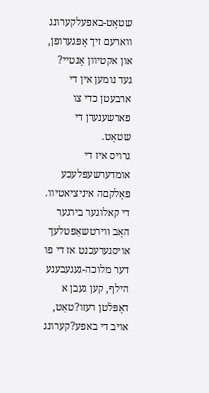שטאָט-באפעלקערונג ווארעם זיך אָפּגערופן, און אקטיוון אָנטיי? געד נומען אין די ארבעטן כדי צו פארשענערן די שטאָט.
גרויס איז די אומדערשעפּלעכע פאָלקםה איניציאטיוו. די קאלוגער בירגער האָב װירטשאַפטלעך אויסגערעכנט אז די פו דער מלוכה-געגעבענע הילף, קען געבן א דאָפּלֿטן רעזו?טאַט, אויב די באפע?קערונג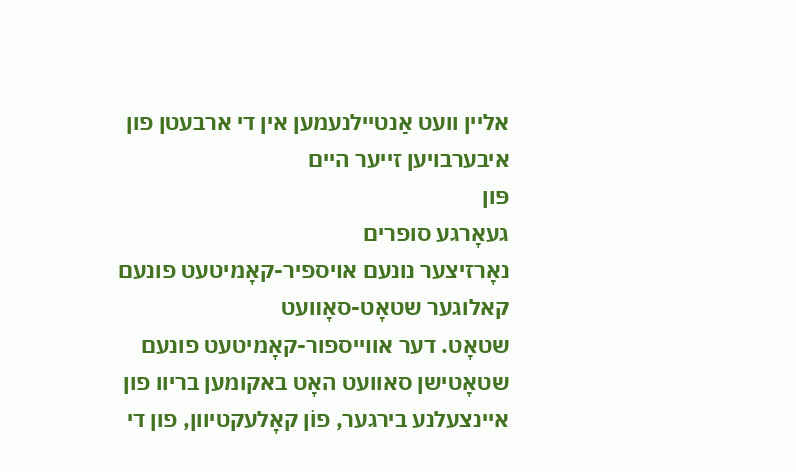אליין וועט אַנטיילנעמען אין די ארבעטן פון איבערבויען זייער היים
פּון
געאָרגע סופרים
נאָרזיצער נונעם אױספיר-קאָמיטעט פונעם קאלוגער שטאָט-סאָװעט
שטאָט. דער אוױיספור-קאָמיטעט פונעם שטאָטישן סאוועט האָט באקומען בריוו פון איינצעלנע בירגער, פוֹן קאָלעקטיוון, פון די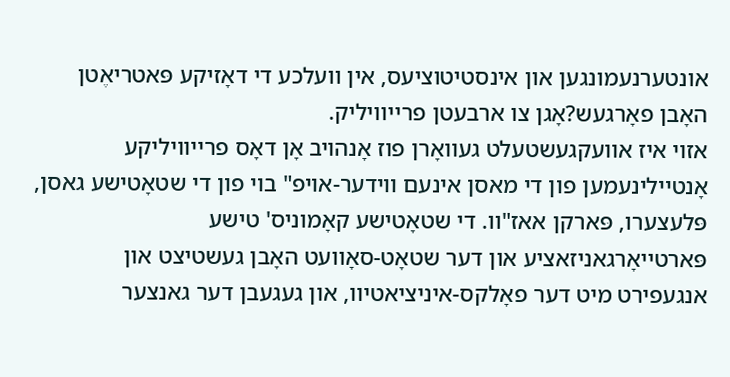אונטערנעמונגען און אינסטיטוציעס, אין וועלכע די דאָזיקע פּאטריאֶטן האָבן פאָרגעש?אָגן צו ארבעטן פרייוויליק.
אזוי איז אוועקגעשטעלט געוואָרן פוז אָנהויב אָן דאָס פרייוויליקע אָנטיילינעמען פון די מאסן אינעם ווידער-אויפ" בוי פון די שטאָטישע גאסן, פּלעצערו, פּארקן אאז"וו. די שטאָטישע קאָמוניס' טישע פּארטייאָרגאניזאציע און דער שטאָט-סאָוועט האָבן געשטיצט און אנגעפירט מיט דער פאָלקס-איניציאטיוו, און געגעבן דער גאנצער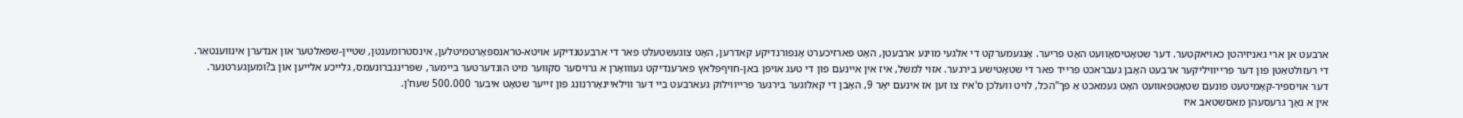ארבעט אן ארי גאניזיהטן כאױאקטער. דער שטאָטיסאָוועט האָט פריער. אָנגעמערקט די אלגעי מוינע ארבעטן, האָט פארזיכערט אָנפורנדיקע קאדרען, האָט צוגעשטעלט פאר די ארבעטנדיקע אויטא-טראנספּאָרטמיטלען, אינסטרומענטן, שטיין-שפּאלטער און אנדערן אינווענטאַר.
די רעזולטאַטן פון דער פרייוויליקער ארבעט האָבן געבראכט פרייד פאר די שטאָטישע בירגער. אזוי למשל, איז אין איינעם פון די טעג אויפן באן-חויףפּלֿאץ פארענדיקט געוװאָרן א גרויסער סקווער מיט הונדערטער ביימער, שפּרינגברונעמס, גלייכע אלייען און ב?ומעןגערטנער.
דער אויספיר-קאָמיטעט פונעם שטאָטפאוועט האָט געמאכט אַ פך"הכל, לויט וועלכן ס'איז צו זען אז אינעם יאָר 9, האָבן די קאלוגער בירגער פרייווילוק געארבעט ביי דער ווילאיינאָררנונג פון זייער שטאָט איבער 500.000 שעח'ן.
אין א נאָך גרעסעהן מאסשטאב איז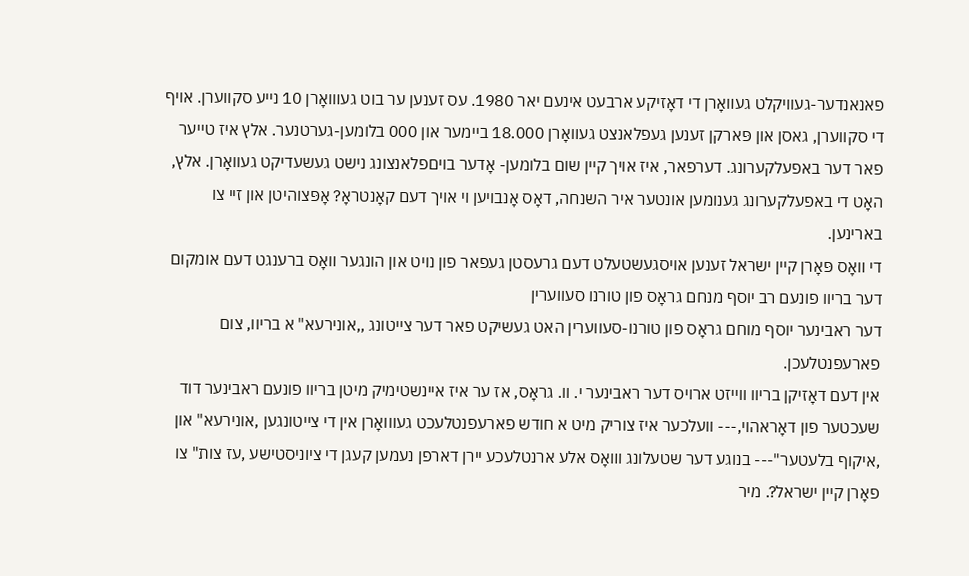פאנאנדער-געוויקלט געװאָרן די דאָזיקע ארבעט אינעם יאר 1980. עס זענען ער בוט געװואָרן 10 נייע סקווערן. אויף די סקווערן, גאסן און פּארקן זענען געפלאנצט געװאָרן 18.000 ביימער און 000 בלומען-גערטנער. אלץ איז טייער פאר דער באפעלקערונג. דערפאר, איז אויך קיין שום בלומען- אָדער בויםפלאנצונג נישט געשעדיקט געוואָרן. אלץ, האָט די באפעלקערונג גענומען אונטער איר השנחה, דאָס אָנבויען וי אויך דעם קאָנטראָ? אָפּצוהיטן און זיי צו בארינען.
די װאָס פּאָרן קיין ישראל זענען אויסגעשטעלט דעם גרעסטן געפאר פון נויט און הונגער װאָס ברענגט דעם אומקום
דער בריוו פונעם רב יוסף מנחם גראָס פון טורנו סעווערין
דער ראבינער יוסף מוחם גראָס פון טורנו-סעווערין האט געשיקט פאר דער צייטונג ,,אונירעא" א בריוו, צום פארעפנטלעכן.
אין דעם דאָזיקן בריוו ווייזט ארויס דער ראבינער י. וו. גראָס, אז ער איז איינשטימיק מיטן בריוו פונעם ראבינער דוד שעכטער פון דאָראהוי,--- וועלכער איז צוריק מיט א חודש פארעפנטלעכט געװואָרן אין די צייטונגען ,אונירעא" און ,איקוף בלעטער"--- בנוגע דער שטעלונג וװאָס אלע ארנטלעכע יירן דארפן נעמען קעגן די ציוניסטישע ,עז צות" צו פאָרן קיין ישראל?. מיר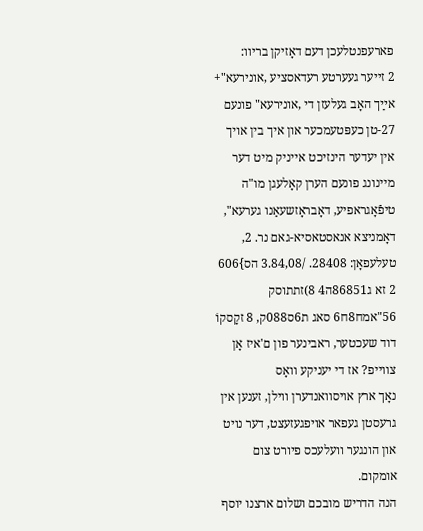פארעפנטלעכן דעם דאָזיקן בריוו:
2 זײער געערטע רעדאסציע ,אונירעא"+
אײַך האָב געלעזן די ,אונירעא" פונעם 27-טן כעפּטעמכער און איך בין אויך אין יעדער הינזיכט אייניק מיט דער מיינונג פונעם הערן קאָלעגן מו"ה
טיפֿאָגראפיע, דאָבראָזשעאַנו גערעא", דאָמניצא אנאסטאסיא-גאם נר. 2, טעלעפאָן: 28408. /3.84,08 הס}606 2 זא ג86851ה4 8)זתתוסק 56"אמח8ח6 סאג ת6ס088ק, 8 זקָסקוֹ
דוד שעכטער, ראבינער פון ם'איז אָן צווייפ? אז די יעניקע װאָס
נאָך ארץ אויסוואנדערן ווילן, זענען אין גרעסטן געפאר אויפגעזעצט, דער נויט און הונגער וועלעכס פיורט צום
אומקום.
הנה הדריש מובכם ושלום ארצנו יוסף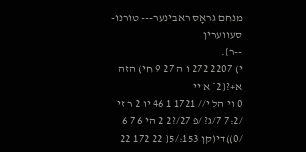מנחם גראָס ראבינער--- טורנו-סעווערין
--ר}.
י) 2207 272 ו ה 27 9 חי) הזה א+?{2* א יי
0 וי הל י// 1721 1 46 יו 2 ר זי /7:2 7/ג? /פ 27/?2 2 הי 6 7 6
/0))די(קן 153:/5{ 22 172 22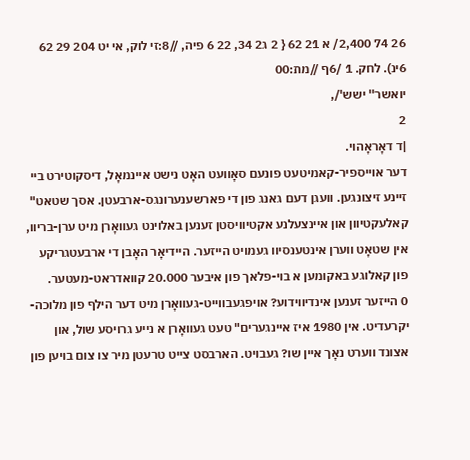26 74 2,400/ א 21 62 { 2 ג2 34, 22 6 פיה, //8:זי לוק, אי יט 204 29 62 6ינ). לחק. 1 /6ף //מת:00
יואשר'' ישש'/,
2
|ד דאָראָהוי.
דער אױיספיר-קאמיטעט פונעם סאָוועט האָט נישט איינמאָל, דיסקוטירט ביי זיינע זיצונגען. וועגן דעם גאנג פון די פארשענערונגס-ארבעטן. אסך שטאט" קאלעקטיוון און איינצעלנע אקטיוויסטן זענען באלוינט געװאָרן מיט ערן-בריוו,
אין שטאָט ווערן אינטענסיוו געמויט הייזער. היידיאָר האָבן די ארבעטגריקע פון קאלוגע באקומען א בוי-פלאך פון איבער 20.000 קוואדראט-מעטער.
0 הייזער זענען אינדיווידוע? אויפגעבוױיט-געװאָרן מיט דער הילף פון מלוכה-יקרעדיט. אין 1980 איז איינגערים" טעט געװאָרן א נייע גרויסע שול, און אצונד ווערט נאָך איין שו? געבויט. הארבסט צייט טרעטן מיר צו צום בויען פון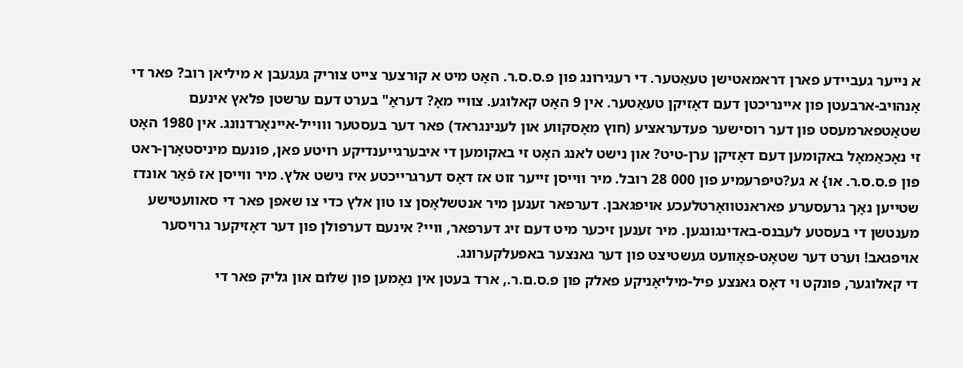א נייער געביידע פארן דראמאטישן טעאַטער. די רעגירונג פון פ.ס.ס.ר. האָט מיט א קורצער צייט צוריק געגעבן א מיליאן רוב? פאר די אָנהויב-ארבעטן פון איינריכטן דעם דאָזיקן טעאַטער. אין 9 האָט קאלוגע. צוויי מאָ? דעראָ" בערט דעם ערשטן פּלאץ אינעם שטאָטפארמעסט פון דער רוסישער פעדעראציע (חוץ מאָסקווע און לענינגראד) פאר דער בעסטער ווױיל-איינאָרדנונג. אין 1980 האָט זי נאָכאַמאָל באקומען דעם דאָזיקן ערן-טיט? און נישט לאנג האָט זי באקומען די איבערגייענדיקע רויטע פאן, פונעם מיניסטאָרן-ראט פון פ.ס.ס.ר. או} א גע?טיפּרעמיע פון 000 28 רובל. מיר ווייסן זייער זוט אז דאָס דערגרייכטע איז נישט אלץ. מיר ווייסן אז פֿאַר אונדז שטייען נאָך גרעסערע פאראנטוואָרטלעכע אויפגאבן. דערפאר זענען מיר אנטשלאָסן צו טון אלץ כדי צו שאפן פאר די סאוועטישע מענטשן די בעסטע לעבנס-באדינגונגען. מיר זענען זיכער מיט דעם זיג דערפאר, וויי? אינעם דערפולן פון דער דאָזיקער גרויסער אויפגאב! וִערט דער שטאָט-פאָוועט געשטיצט פון דער גאנצער באפעלקערונג.
די קאלוגער, פּונקט וי דאָס גאנצע פיל-מיליאָניקע פאלק פון פ.ס.ם.ר., ארד בעטן אין נאָמען פון שִׁלּום און גליק פאר די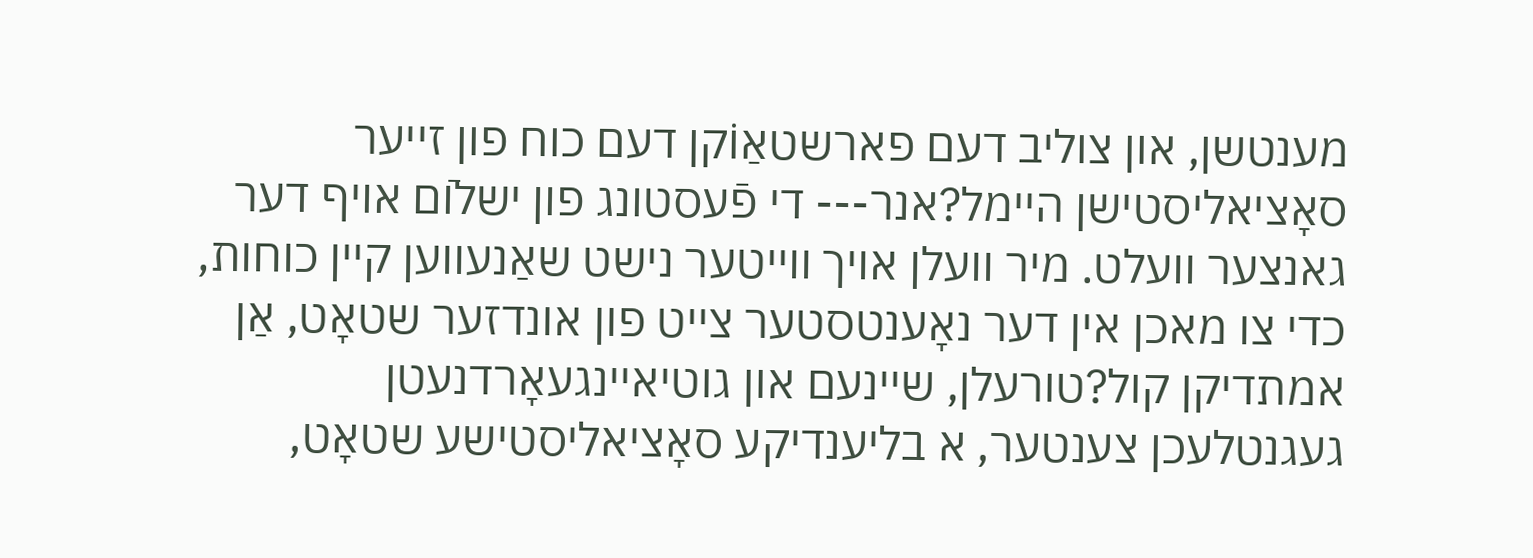מענטשן, און צוליב דעם פארשטאַוֹקן דעם כוח פון זייער סאָציאליסטישן היימל?אנר--- די פֿעסטונג פון ישלֿום אויף דער גאנצער וועלט. מיר וועלן אויך ווייטער נישט שאַנעווען קיין כוחות, כדי צו מאכן אין דער נאָענטסטער צייט פון אונדזער שטאָט, אַן אמתדיקן קול?טורעלן, שיינעם און גוטיאיינגעאָרדנעטן געגנטלעכן צענטער, א בליענדיקע סאָציאליסטישע שטאָט,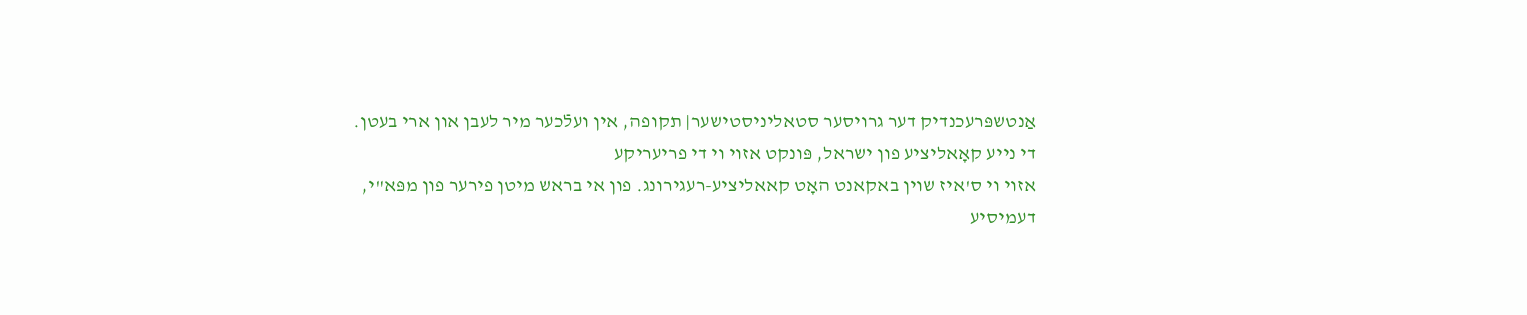אַנטשפּרעכנדיק דער גרויסער סטאליניסטישער| תקופה, אין ועלֿכער מיר לעבן און ארי בעטן.
די נייע קאָאליציע פון ישראל, פּונקט אזוי וי די פריעריקע
אזוי וי ס'איז שוין באקאנט האָט קאאליציע-רעגירונג. פון אי בראש מיטן פירער פון מפּא"י,
דעמיסיע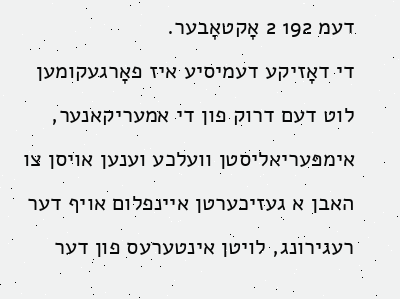דעמ 192 2 אָקטאָבער.
די דאָזיקע דעמיסיע איז פאָרגעקומען לוט דעם דרוק פון די אמעריקאנער, אימפּעריאליסטן וועלכע וענען אויסן צו האבן א געזיכערטן איינפלום אויף דער רעגירונג, לויטן אינטערעס פון דער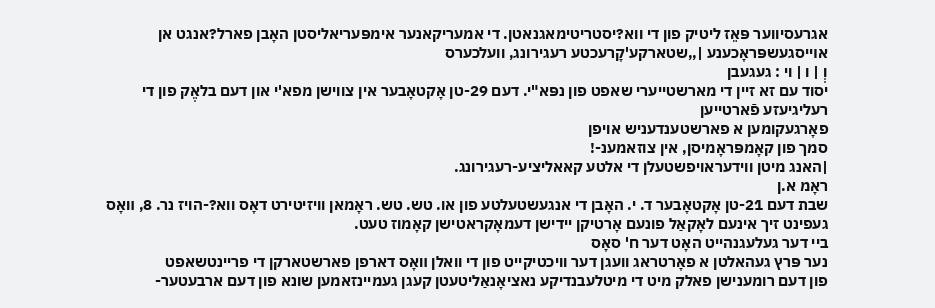אגרעסיווער פּאֵז ליטיק פון די ווא?יסטריטימאגנאטן. די אמעריקאנער אימפּעריאליסטן האָבן פארל?אנגט אן אױיסגעשפּראָכענע |,,שטארקע'קָרעכטע רעגירונג, וועלכערס
וְ | ו | וי : געגעבן
יסוד עם זא זיין די מארשטייערי שאפט פון נפּא"י. דעם 29-טן אָקטאָבער אין צווישן מפא'י און דעם בלאֶק פון די רעליגיעזע פֿארטייען
פאָרגעקומען א פארשטענדעניש אויפן
סמך פון קאָמפּראָמיסן, אין צוזאמענ-!
|האנג מיטן ווידעראויפשטעלן די אלטע קאאליציע-רעגירונג.
ראָמ א.ן
שבת דעם 21-טן אָקטאָבער ד. י. האָבן די אנגעשטעלטע פון או. טש. טש. ראָמאן וויזיטירט דאָס ווא?-הויז נר. 8, װאָס געפינט זיך אינעם לאָקאַל פונעם אָרטיקן יידישן דעמאָקראטישן קאָמוז טעט.
ביי דער געלעגנהייט האָט דער ח' סאָס
נער פּרץ געהאלטן א פאָרטראג וועגן דער וויכטיקייט פון די וואלן װאָס דארפן פארשטארקן די פריינטשאפט
פון דעם רומענישן פאלק מיט די מיטלעבנדיקע נאציאָנאַליטעטן קעגן געמיינזאמען שונא פון דעם ארבעטער-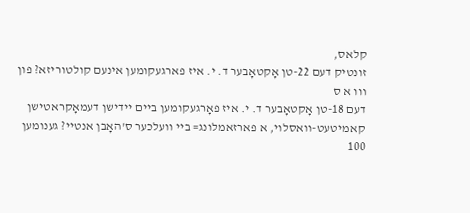קלאס,
זונטיק דעם 22-טן אָקטאָבער ד. י. איז פארגעקומען אינעם קולטוריזא? פון
װו א ס
דעם 18-טן אָקטאָבער ד. י. איז פאָרגעקומען ביים יידישן דעמאָקראטישן קאמיטעט-וואסלוי, א פארזאמלונג= ביי וועלכער ס'האָבן אנטיי? גענומען 100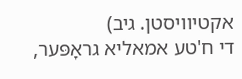אקטיוויסטן. גיב)
די ח'טע אמאליא גראָפּער,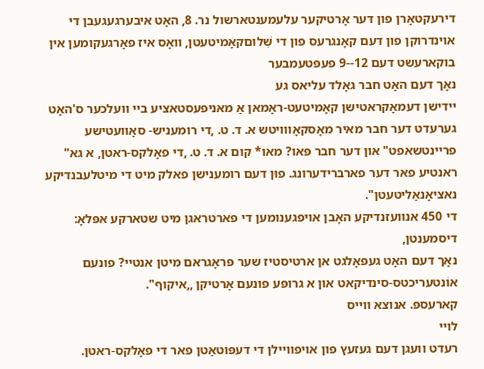דירעקטאָרן פון דער אָרטיקער עלעמענטארשול נר. 8, האָט איבערגעגעבן די אוינדרוקן פון דעם קאָנגרעס פון די שִׁלוםקאָמיטעטן, װאָס איז פאָרגעקומען אין בוקארעשט דעם 12--9 פעפּטעמבער
נאָך דעם האָט חבר גאָלד עליאס גע
יידישן דעמאָקראטישן קאָמיטעט-ראָמאן אַ מאניפעסטאציע ביי וועלכער ס'האָט גערעדט דער חבר מאיר מאָסקאָװויטש א. ד. ט. ,די רומעניש- סאָוועטישע פריינטשאפט" און דער חבר פּאו? מאו* קום א. ד. ט. ,די פאָלקס-ראטן, א גא" ראנטיע פאר דער פארברידערונג. פוּן דעם רומענישן פאלק מיט די מיטלעבנדיקע נאציאָנאַליטעטן".
די 450 אנוועזנדיקע האָבן אויפגענומען די פארטראגן מיט שטארקע אפּלאָ: דיסמענטן,
נאָך דעם האָט געפאָלגט אן ארטיסטיז שער פּראָגראם מיטן אנטיי? פונעם אוֹנטעריכטס-סינדיקאט און א גרופּע פונעם אָרטיקן ,,איקוף".
קארעספּ. אנוצא ווייס
לויי
רעדט וועגן דעם געזעץ פון אויפוויילן די דעפּוטאַטן פאר די פאָלקס-ראטן.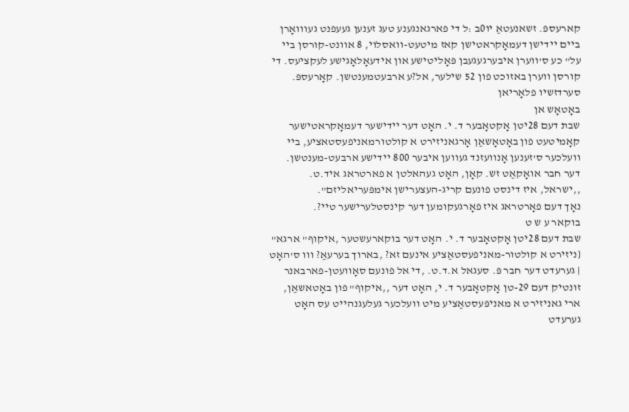קארעספּ. זשאנעטאַ יו0ב :ל די פארגאנגענע טעג זענען געעפנט געװואָרן ביים יידישן דעמאָקראטישן קאז מיטעט-וואסלוי, 8 אוונט-קורסן ביי על" כע ס'ווערן איבערגעגעבן פּאָליטישע און אידעאָלאָגישע לעקציעס. די קורסן ווערן באזוכט פון 52 שילער, אל?ע ארבעטמענטשן. קאָרעספּ. סערדזשיו פלאָריאן
באָטאָש אן
שבת דעם 28יטן אָקטאָבער ד. י. האָט דער יידישער דעמאָקראטישער קאָמיטעט פון באָטאָשאַן אָרגאניזירט א קולטורמאניפעסטאציע, ביי וועלכער ס'זענען אָנוועזנד געווען איבער 800 יידישע ארבעט-מענטשן.
דער חבר אואָקאַט זש. קאָן, האָט געהאלטן א פארטראג איד.ט. ,,ישראל, איז דינסט פונעם קריג-העצערישן אימפּעריאליזם".
נאָך דעם פאָרטראג איז פאָרגעקומען דער קינסטלערישער טיי?.
בוקאר ע ש ט
שבת דעם 28יטן אָקטאָבער ד. י. האָט דער בוקארעשטער ,איקוף" ארגא" {ניזירט א קולטור-מאניפעסטאַציע אינעם זא? ,בארוך בערעאַ? ווו ס'האָט | גערעדט דער חבר פּ. סעגאל א.ד.ט. ,די אל פונעם סאָוועטן-פארבאנר
זונטיק דעם 29-טן אָקטאָבער ד. י, האָט דער ,,איקוף" פון באָטאשאַן, ארי גאניזירט א מאניפּעסטאַציע מיט וועלכער געלעגנהייט עס האָט גערעדט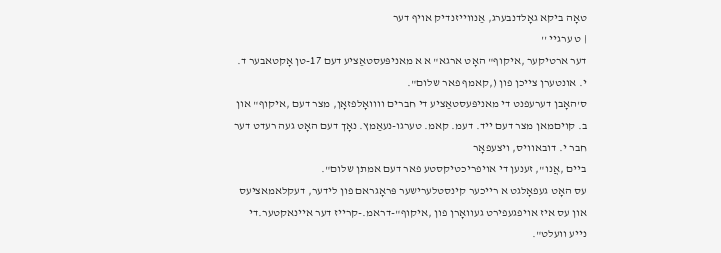טאָה ביקא גאָלדנבערג, אַנווייזנדיק אויף דער
| ט ערגיי ''
דער ארטיקער ,איקוף" האָט ארגא" א א מאניפּעסטאַציע דעם 17-טן אָקטאבער ד. י. אונטערן צייכן פון (,קאמף פאר שלום".
ס'האָבן דערעפנט די מאניפּעסטאַציע די חברים וװואָלפזאָן, מצר דעם ,איקוף" און ב. קויםמאן מצר דעם ייד. דעמ. קאמ. טערגו-נעאַמץ. נאָך דעם האָט געה רעדט דער חבר י. דובאוויס, ויצעפאָר
ביים ,אֲנו", זענען די אויפריכטיקסטע פאר דעם אמתן שלום".
עס האָט געפאָלגט א רייכער קינסטלערישער פּראָגראם פון לידער, דעקלאמאציעס און עס איז אויפגעפירט געוואָרן פון ,איקוף"-דראמ.-קרייז דער איינאקטער.די נייע וועלט".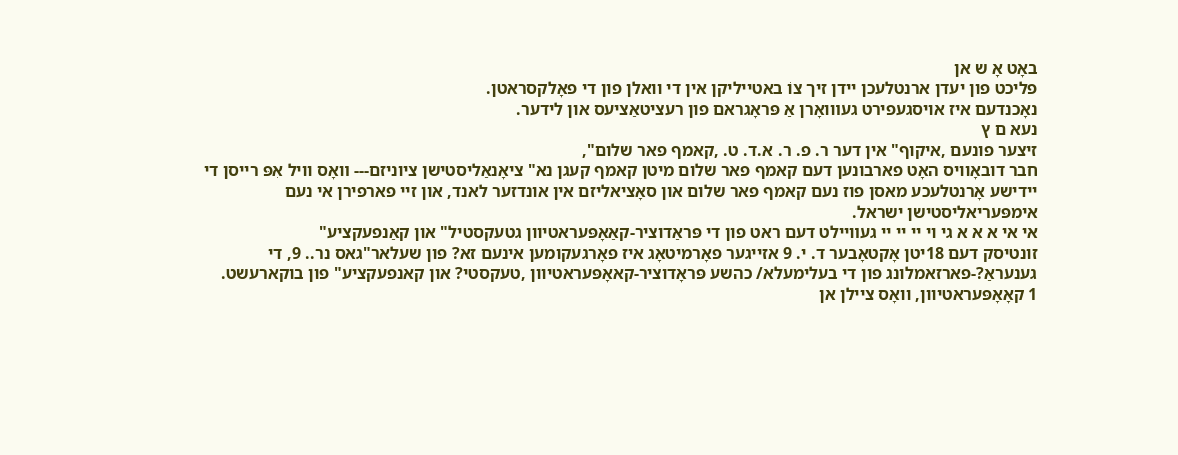באָט אָ ש אן
פליכט פון יעדן ארנטלעכן יידן זיך צוֹ באטייליקן אין די וואלן פון די פאָלקסראטן.
נאָכנדעם איז אויסגעפירט געװואָרן אַ פּראָגראם פון רעציטאַציעס און לידער.
נעא ם ץ
זיצער פונעם ,איקוף" אין דער ר. פ. ר. א.ד. ט. ,קאמף פאר שלום",
חבר דובאָוויס האָט פארבונען דעם קאמף פאר שלום מיטן קאמף קעגן נא" ציאָנאַליסטישן ציוניזם--- װאָס וויל אִפּ רייסן די יידישע אָרנטלעכע מאסן פוז נעם קאמף פאר שלום און סאָציאליזם אין אונדזער לאנד, און זיי פארפירן אי נעם אימפּעריאליסטישן ישראל.
אי אי א א א גי וי יי יי יי געװיילט דעם ראט פון די פּראַדוציר-קאַאָפּעראטיוון גטעקסטיל" און קאַנפעקציע"
זונטיסק דעם 18יטן אָקטאָבער ד. י. 9 אזייגער פאָרמיטאָג איז פאָרגעקומען אינעם זא? פון שעלאר"גאס נר.. 9, די גענעראַ?-פארזאמלונג פון די בעלימעלא/ כהשע פּראָדוציר-קאאָפּעראטיוון ,טעקסטי? און קאנפעקציע" פון בוקארעשט.
1 קאָאָפּעראטיוון, וואָס ציילן אן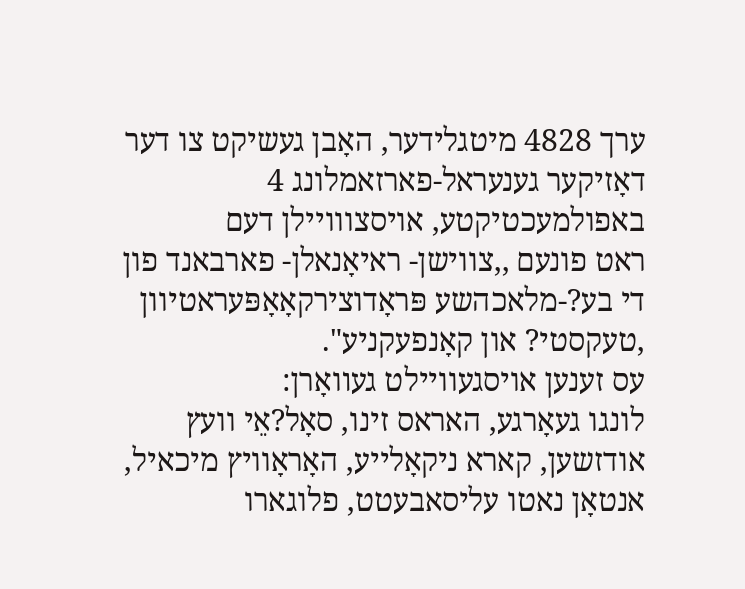ערך 4828 מיטגלידער, האָבן געשיקט צו דער דאָזיקער גענעראל-פארזאמלונג 4 באפולמעכטיקטע, אויסצווויילן דעם
ראט פונעם ,,צווישן- ראיאָנאלן- פארבאנד פון די בע?-מלאכהשע פּראָדוצירקאָאָפּעראטיוון ,טעקסטי? און קאָנפעקניע".
עס זענען אויסגעוויילט געװאָרן:
לונגו געאָרגע, האראס זינו, סאָל?אֵי וועץ אודזשען, קארא ניקאָלייע, האָראָוויץ מיכאיל, אנטאָן נאטו עליסאבעטט, פלוגארו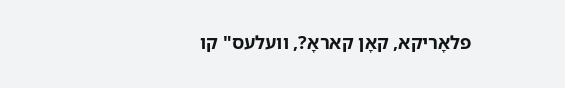פלאָריקא, קאָן קאראָ?, וועלעס" קו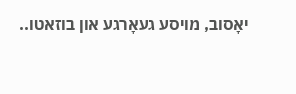יאָסוב, מויסע געאָרגע און בוזאטו..